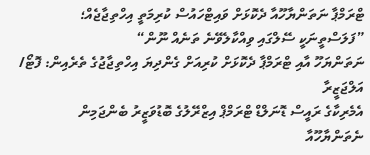ޓްރަމްޕާ ނަތަންޔާހޫއާ ދެކޮޅަށް ވައިޓްހައުސް ކުރިމަތީ އިހްތިޖާޖެއް؛ ”ފަލަސްތީނަކީ ސޭލްގައި ވިއްކާލެވޭނެ ތަނެއް ނޫން“
ނަތަންޔަހޫ އާއި ޓްރަމްޕާ ދެކޮޅަށް ކުރިއަށް ގެންދިޔަ އިހްތިޖާޖުގެ ތެރެއިން: ފޮޓޯ/ އަލްޖަޒީރާ
އެމެރިކާގެ ރައީސް ޑޮނަލްޑް ޓްރަމްޕް އިޒްރޭލުގެ ބޮޑުވަޒީރު ބެންޖަމިން ނެތަންޔާހޫއާ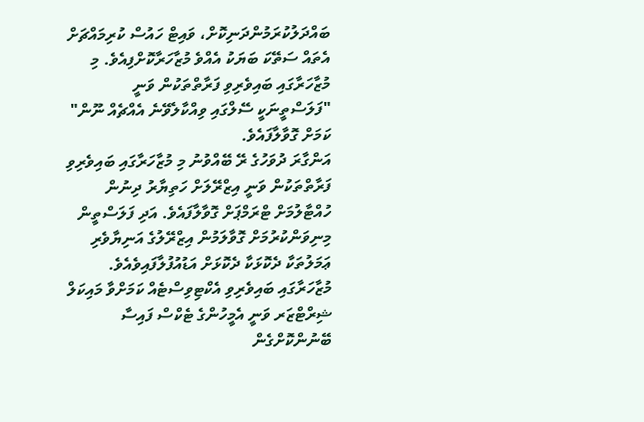ބައްދަލުކުރަމުންދަނިކޮށް، ވައިޓް ހައުސް ކުރިމައްޗަށް އެތައް ސަތޭކަ ބަޔަކު އެއްވެ މުޒާހަރާކޮށްފިއެވެ. މި މުޒާހަރާގައި ބައިވެރިވި ފަރާތްތަކުން ވަނީ "ފަލަސްތީނަކީ ސޭލްގައި ވިއްކާލެވޭނެ އެއްޗެއް ނޫން" ކަމަށް ގޮވާލާފައެވެ.
އަންގާރަ ދުވަހުގެ ރޭ ބޭއްވުނު މި މުޒާހަރާގައި ބައިވެރިވި ފަރާތްތަކުން ވަނީ އިޒްރޭލަށް ހަތިޔާރު ދިނުން ހުއްޓާލުމަށް ޓްރަމްޕަށް ގޮވާލާފައެވެ. އަދި ފަލަސްތީން މިނިވަންކުރުމަށް ގޮވާލަމުން އިޒްރޭލުގެ އަނިޔާވެރި ޢަމަލުތަކާ ދެކޮޅަކާ ދެކޮޅަށް އަޑުއުފުލާފައިވެއެވެ.
މުޒާހަރާގައި ބައިވެރިވި އެކްޓިވިސްޓެއް ކަމަށްވާ މައިކަލް ޝިރްޓްޒަރ ވަނީ އެމީހުންގެ ޓެކްސް ފައިސާ ބޭނުންކޮށްގެން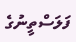ފަލަސްތީނުގެ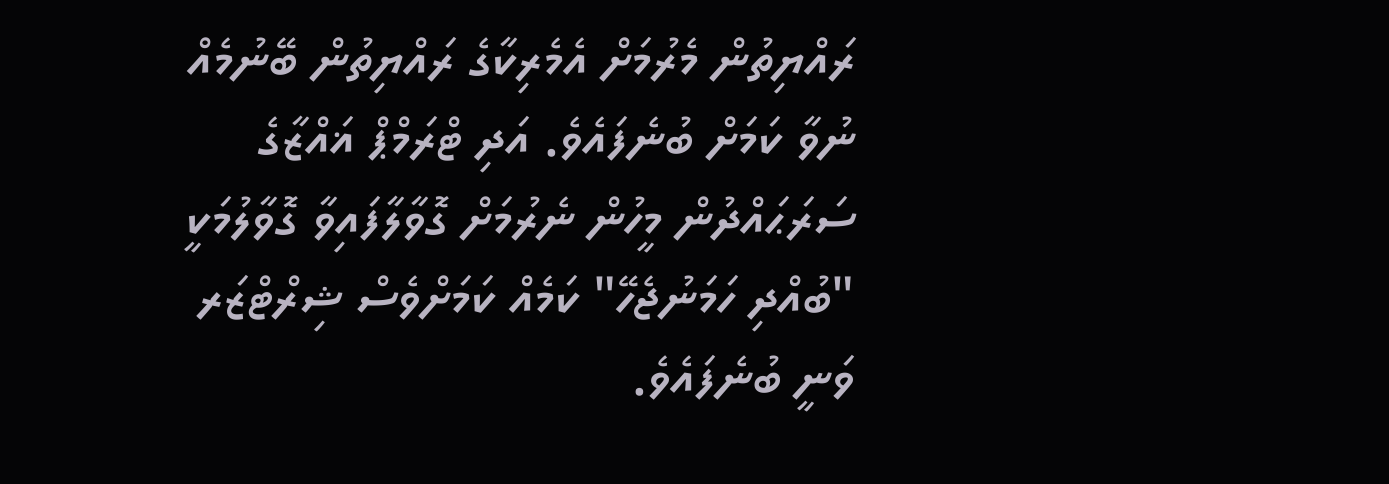ރައްޔިތުން މެރުމަށް އެމެރިކާގެ ރައްޔިތުން ބޭނުމެއް ނުވާ ކަމަށް ބުނެފައެވެ. އަދި ޓްރަމްޕް ޣައްޒާގެ ސަރަޙައްދުން މީހުން ނެރުމަށް ގޮވާލާފައިވާ ގޮވާލުމަކީ "ބުއްދި ހަމަނުޖެހޭ" ކަމެއް ކަމަށްވެސް ޝިރްޓްޒަރ ވަނީ ބުނެފައެވެ.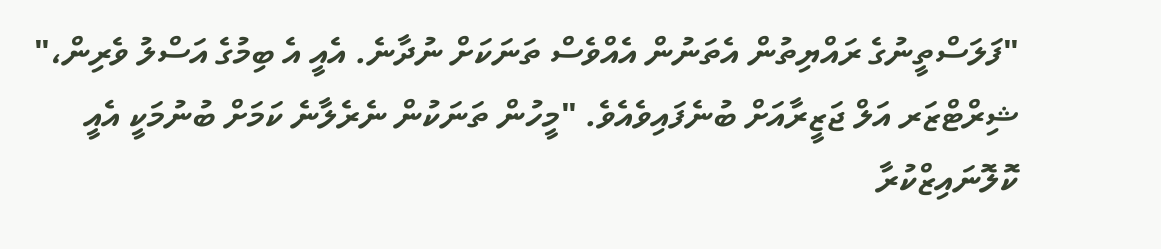"ފަލަސްތީނުގެ ރައްޔިތުން އެތަނުން އެއްވެސް ތަނަކަށް ނުދާނެ. އެއީ އެ ބިމުގެ އަސްލު ވެރިން،" ޝިރްޓްޒަރ އަލް ޖަޒީރާއަށް ބުނެފައިވެއެވެ. "މީހުން ތަނަކުން ނެރެލާނެ ކަމަށް ބުނުމަކީ އެއީ ކޮލޮނައިޒްކުރާ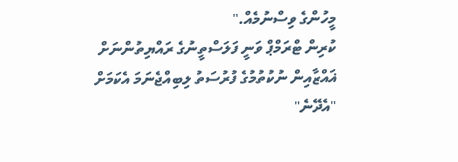މީހުންގެ ވިސްނުމެއް."
ކުރިން ޓްރަމްޕް ވަނީ ފަލަސްތީނުގެ ރައްޔިތުންނަށް ޣައްޒާއިން ނުކުތުމުގެ ފުރުސަތު ލިބިއްޖެނަމަ އެކަމަށް "އެދޭނެ"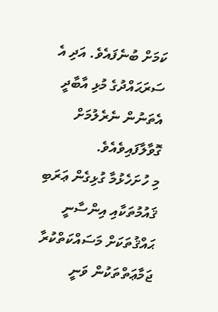ކަމަށް ބުނެފައެވެ. އަދި އެ ސަރަޙައްދުގެ މުޅި އާބާދީ އެތަނުން ނެރެލުމަށް ގޮވާލާފައިވެއެވެ.
މި ހުށަހެޅުމާ ގުޅިގެން ޢަރަބި ޤައުމުތަކާއި އިންސާނީ ޙައްޤުތަކަށް މަސައްކަތްކުރާ ޖަމާޢަތްތަކުން ވަނީ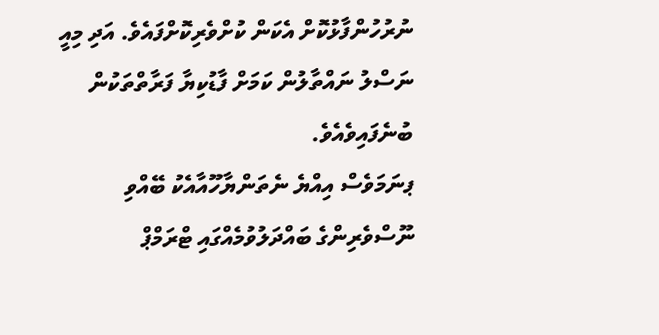ނުރުހުންފާޅުކޮށް އެކަން ކުށްވެރިކޮށްފައެވެ. އަދި މިއީ ނަސްލު ނައްތާލުން ކަމަށް ފާޑުކިޔާ ފަރާތްތަކުން ބުނެފައިވެއެވެ.
ޕނަމަވެސް އިއްޔެ ނެތަންޔާހޫއާއެކު ބޭއްވި ނޫސްވެރިންގެ ބައްދަލުވުމެއްގައި ޓްރަމްޕް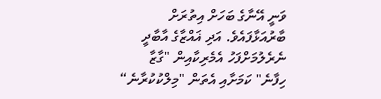ވަނީ އޭނާގެ ބަހަށް އިތުރަށް ބާރުއަޅާފައެވެ. އަދި ޣައްޒާގެ އާބާދީ ނެރެލުމަށްފަހު އެމެރިކާއިން "ގާޒާ ހިފާނެ" ކަމަށާއި އެތަން "މިލްކުކުރާނެ“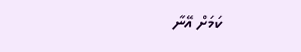ކަމަށް އޭނާ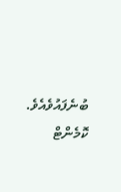ބުނެފައުވެއެވެ.
ކޮމެންޓް